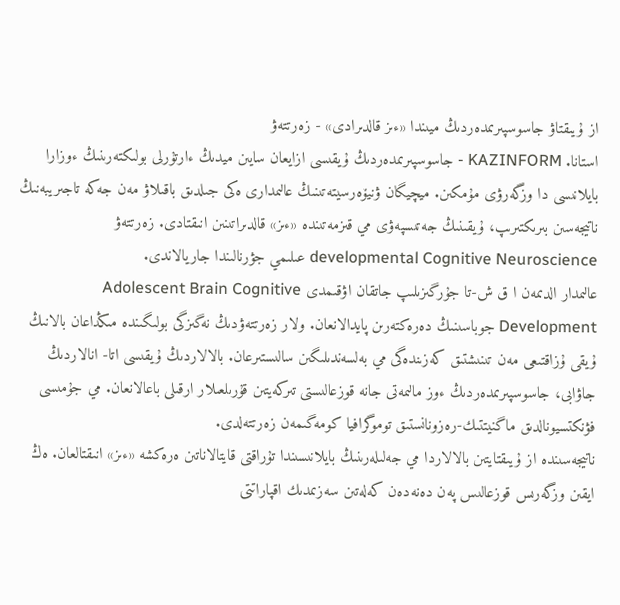از ۇيىقتاۋ جاسوسپىرىمدەردىڭ ميىندا «ءىز قالدىرادى» - زەرتتەۋ
استانا. KAZINFORM - جاسوسپىرىمدەردىڭ ۇيقىسى ازايعان سايىن ميدىڭ ءارتۇرلى بولىكتەرىنىڭ ءوزارا بايلانىسى دا وزگەرۋى مۇمكىن. ميچيگان ۋنيۆەرسيتەتىنىڭ عالىمدارى ەكى جىلدىق باقىلاۋ مەن جەكە تاجىريبەنىڭ ناتيجەسىن بىرىكتىرىپ، ۇيقىنىڭ جەتىسپەۋى مي قىزمەتىندە «ءىز» قالدىراتىنىن انىقتادى. زەرتتەۋ developmental Cognitive Neuroscience عىلىمي جۋرنالىندا جاريالاندى.
عالىمدار الدىمەن ا ق ش-تا جۇرگىزىلىپ جاتقان اۋقىمدى Adolescent Brain Cognitive Development جوباسىنىڭ دەرەكتەرىن پايدالانعان. ولار زەرتتەۋدىڭ نەگىزگى بولىگىندە مىڭداعان بالانىڭ ۇيقى ۇزاقتىعى مەن تىنىشتىق كەزىندەگى مي بەلسەندىلىگىن سالىستىرعان. بالالاردىڭ ۇيقىسى اتا- انالاردىڭ جاۋابى، جاسوسپىرىمدەردىڭ ءوز مالىمەتى جانە قوزعالىستى تىركەيتىن قۇرىلعىلار ارقىلى باعالانعان. مي جۇمىسى فۋنكتسيونالدىق ماگنيتتىك-رەزونانستىق توموگرافيا كومەگىمەن زەرتتەلدى.
ناتيجەسىندە از ۇيىقتايتىن بالالاردا مي جەلىلەرىنىڭ بايلانىسىندا تۇراقتى قايتالاناتىن ەرەكشە «ءىز» انىقتالعان. ەڭ ايقىن وزگەرىس قوزعالىس پەن دەنەدەن كەلەتىن سەزىمدىك اقپاراتتى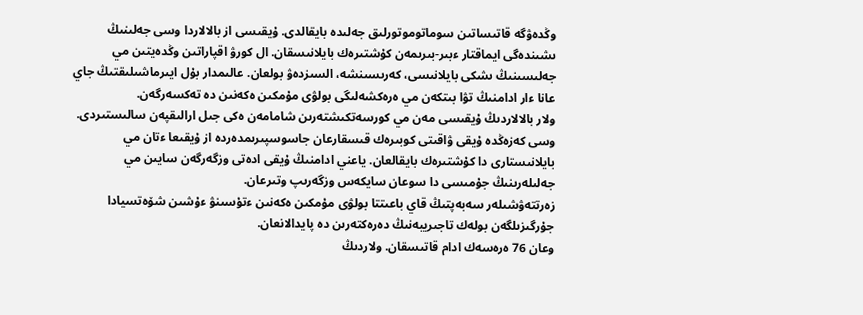وڭدەۋگە قاتىساتىن سوماتوموتورلىق جەلىدە بايقالدى. ۇيقىسى از بالالاردا وسى جەلىنىڭ ىشىندەگى ايماقتار ءبىر-بىرىمەن كۇشتىرەك بايلانىسقان. ال كورۋ اقپاراتىن وڭدەيتىن مي جەلىسىنىڭ ىشكى بايلانىسى، كەرىسىنشە، السىزدەۋ بولعان. عالىمدار بۇل ايىرماشىلىقتىڭ جاي عانا ءار ادامنىڭ تۋا بىتكەن مي ەرەكشەلىگى بولۋى مۇمكىن ەكەنىن دە تەكسەرگەن.
ولار بالالاردىڭ ۇيقىسى مەن مي كورسەتكىشتەرىن شامامەن ەكى جىل ارالىقپەن سالىستىردى. وسى كەزەڭدە ۇيقى ۋاقىتى كوبىرەك قىسقارعان جاسوسپىرىمدەردە از ۇيقىعا ءتان مي بايلانىستارى دا كۇشتىرەك بايقالعان. ياعني ادامنىڭ ۇيقى ادەتى وزگەرگەن سايىن مي جەلىلەرىنىڭ جۇمىسى دا سوعان سايكەس وزگەرىپ وتىرعان.
زەرتتەۋشىلەر سەبەپتىڭ قاي باعىتتا بولۋى مۇمكىن ەكەنىن ءتۇسىنۋ ءۇشىن شۆەتسيادا جۇرگىزىلگەن بولەك تاجىريبەنىڭ دەرەكتەرىن دە پايدالانعان.
وعان 76 ەرەسەك ادام قاتىسقان. ولاردىڭ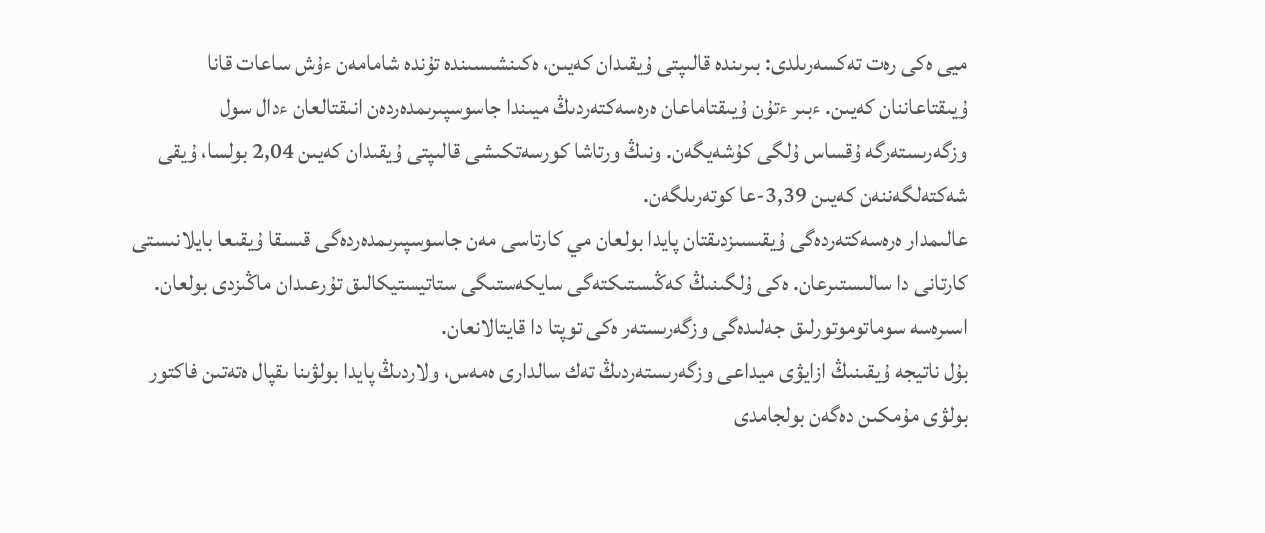ميى ەكى رەت تەكسەرىلدى: بىرىندە قالىپتى ۇيقىدان كەيىن، ەكىنشىسىندە تۇندە شامامەن ءۇش ساعات قانا ۇيىقتاعاننان كەيىن. ءبىر ءتۇن ۇيىقتاماعان ەرەسەكتەردىڭ ميىندا جاسوسپىرىمدەردەن انىقتالعان ءدال سول وزگەرىستەرگە ۇقساس ۇلگى كۇشەيگەن. ونىڭ ورتاشا كورسەتكىشى قالىپتى ۇيقىدان كەيىن 2,04 بولسا، ۇيقى شەكتەلگەننەن كەيىن 3,39-عا كوتەرىلگەن.
عالىمدار ەرەسەكتەردەگى ۇيقىسىزدىقتان پايدا بولعان مي كارتاسى مەن جاسوسپىرىمدەردەگى قىسقا ۇيقىعا بايلانىستى كارتانى دا سالىستىرعان. ەكى ۇلگىنىڭ كەڭىستىكتەگى سايكەستىگى ستاتيستيكالىق تۇرعىدان ماڭىزدى بولعان. اسىرەسە سوماتوموتورلىق جەلىدەگى وزگەرىستەر ەكى توپتا دا قايتالانعان.
بۇل ناتيجە ۇيقىنىڭ ازايۋى ميداعى وزگەرىستەردىڭ تەك سالدارى ەمەس، ولاردىڭ پايدا بولۋىنا ىقپال ەتەتىن فاكتور بولۋى مۇمكىن دەگەن بولجامدى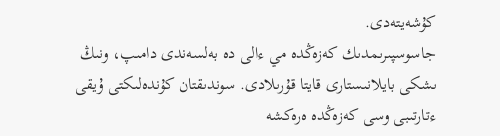كۇشەيتەدى.
جاسوسپىرىمدىك كەزەڭدە مي ءالى دە بەلسەندى دامىپ، ونىڭ ىشكى بايلانىستارى قايتا قۇرىلادى. سوندىقتان كۇندەلىكتى ۇيقى ءتارتىبى وسى كەزەڭدە ەرەكشە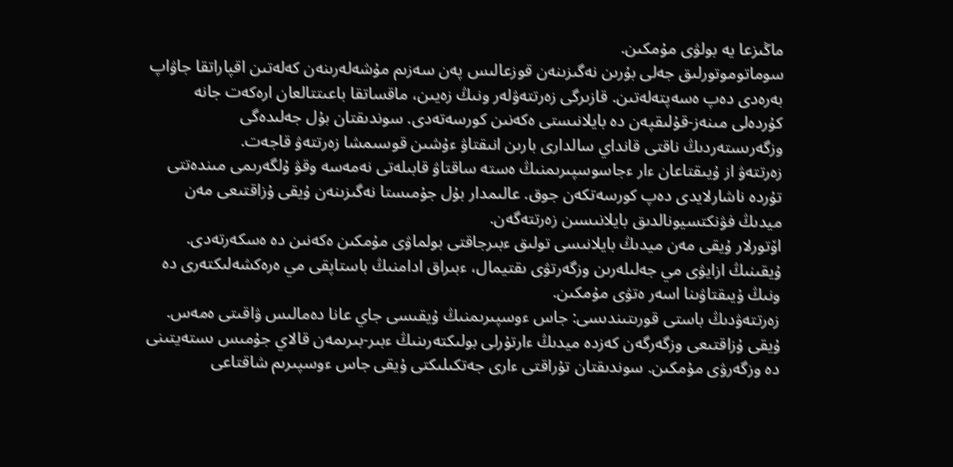ماڭىزعا يە بولۋى مۇمكىن.
سوماتوموتورلىق جەلى بۇرىن نەگىزىنەن قوزعالىس پەن سەزىم مۇشەلەرىنەن كەلەتىن اقپاراتقا جاۋاپ بەرەدى دەپ ەسەپتەلەتىن. قازىرگى زەرتتەۋلەر ونىڭ زەيىن، ماقساتقا باعىتتالعان ارەكەت جانە كۇردەلى مىنەز-قۇلىقپەن دە بايلانىستى ەكەنىن كورسەتەدى. سوندىقتان بۇل جەلىدەگى وزگەرىستەردىڭ ناقتى قانداي سالدارى بارىن انىقتاۋ ءۇشىن قوسىمشا زەرتتەۋ قاجەت.
زەرتتەۋ از ۇيىقتاعان ءار ءجاسوسپىرىمنىڭ ەستە ساقتاۋ قابىلەتى نەمەسە وقۋ ۇلگەرىمى مىندەتتى تۇردە ناشارلايدى دەپ كورسەتكەن جوق. عالىمدار بۇل جۇمىستا نەگىزىنەن ۇيقى ۇزاقتىعى مەن ميدىڭ فۋنكتسيونالدىق بايلانىسىن زەرتتەگەن.
اۆتورلار ۇيقى مەن ميدىڭ بايلانىسى تولىق ءبىرجاقتى بولماۋى مۇمكىن ەكەنىن دە ەسكەرتەدى. ۇيقىنىڭ ازايۋى مي جەلىلەرىن وزگەرتۋى ىقتيمال، ءبىراق ادامنىڭ باستاپقى مي ەرەكشەلىكتەرى دە ونىڭ ۇيىقتاۋىنا اسەر ەتۋى مۇمكىن.
زەرتتەۋدىڭ باستى قورىتىندىسى: جاس ءوسپىرىمنىڭ ۇيقىسى جاي عانا دەمالىس ۋاقىتى ەمەس. ۇيقى ۇزاقتىعى وزگەرگەن كەزدە ميدىڭ ءارتۇرلى بولىكتەرىنىڭ ءبىر-بىرىمەن قالاي جۇمىس ىستەيتىنى دە وزگەرۋى مۇمكىن. سوندىقتان تۇراقتى ءارى جەتكىلىكتى ۇيقى جاس ءوسپىرىم شاقتاعى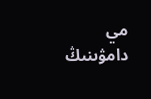مي دامۋىنىڭ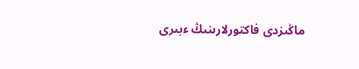ماڭىزدى فاكتورلارىنىڭ ءبىرى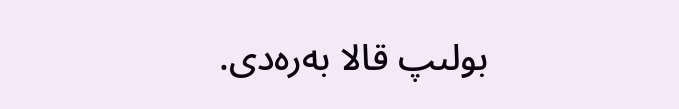بولىپ قالا بەرەدى.